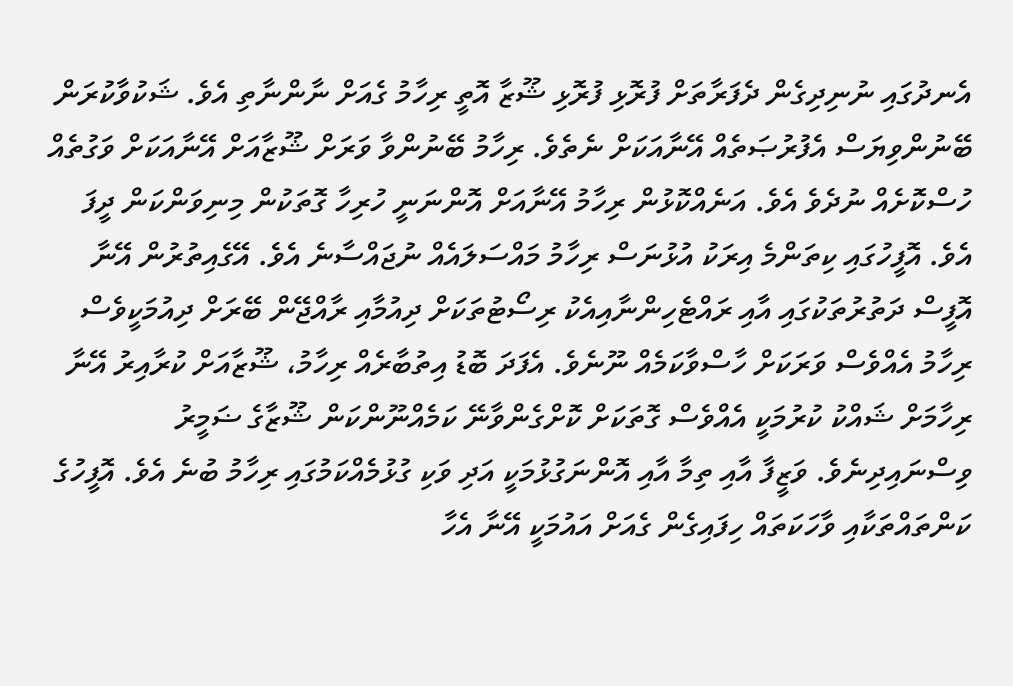އެނދުގައި ނުނިދިގެން ދެފަރާތަށް ފުރޮޅި ފުރޮޅި ޝޫޒާ އޮތީ ރިހާމު ގެއަށް ނާންނާތި އެވެ. ޝަކުވާކުރަން ބޭނުންވިޔަސް އެފުރުޞަތެއް އޭނާއަކަށް ނެތެވެ. ރިހާމު ބޭނުންވާ ވަރަށް ޝޫޒާއަށް އޭނާއަކަށް ވަގުތެއް ހުސްކޮށެއް ނުދެވެ އެވެ. އަނެއްކޮޅުން ރިހާމު އޭނާއަށް އޮންނަނީ ހުރިހާ ގޮތަކުން މިނިވަންކަން ދީފަ އެވެ. އޮފީހުގައި ކިތަންމެ އިރަކު އުޅުނަސް ރިހާމު މައްސަލައެއް ނުޖައްސާނެ އެވެ. އޭގެއިތުރުން އޭނާ އޮފީސް ދަތުރުތަކުގައި އާއި ރައްޓެހިންނާއިއެކު ރިސޯޓުތަކަށް ދިއުމާއި ރާއްޖޭން ބޭރަށް ދިއުމަކީވެސް ރިހާމު އެއްވެސް ވަރަކަށް ހާސްވާކަމެއް ނޫނެވެ. އެފަދަ ބޮޑު އިތުބާރެއް ރިހާމު، ޝޫޒާއަށް ކުރާއިރު އޭނާ ރިހާމަށް ޝައްކު ކުރުމަކީ އެއްވެސް ގޮތަކަށް ކޮށްގެންވާނޭ ކަމެއްނޫންކަން ޝޫޒާގެ ޟަމީރު ވިސްނައިދިނެވެ. ވަޒީފާ އާއި ތިމާ އާއި އޮންނަގުޅުމަކީ އަދި ވަކި ގުޅުމެއްކަމުގައި ރިހާމު ބުނެ އެވެ. އޮފީހުގެ ކަންތައްތަކާއި ވާހަކަތައް ހިފައިގެން ގެއަށް އައުމަކީ އޭނާ އެހާ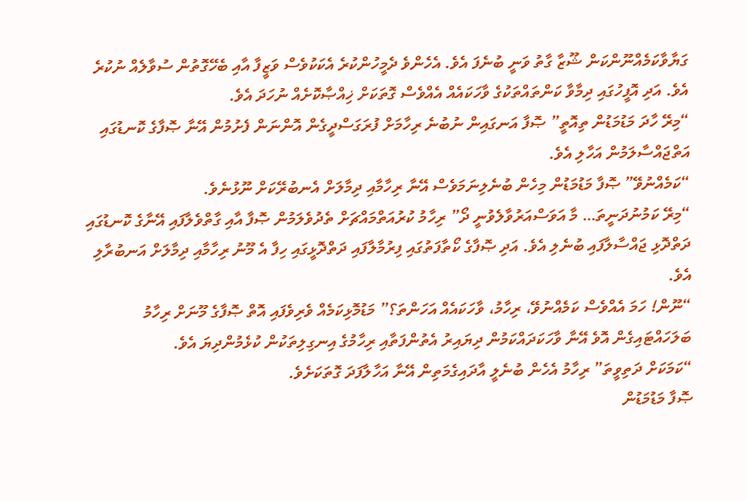ގަޔާވާކަމެއްނޫންކަން ޝޫޒާ ގާތު ވަނީ ބުނެފަ އެވެ. އެހެންވެ ދެމީހުންކުރެ އެކަކުވެސް ވަޒީފާ އާއި ބެހޭގޮތުން ސުވާލެއް ނުކުރެ އެވެ. އަދި އޮފީހުގައި ދިމާވާ ކަންތައްތަކުގެ ވާހަކައެއް އެއްވެސް ގޮތަކަށް ޚިއްޞާކޮށެއް ނުހަދަ އެވެ.
“މިރޭ ހާދަ މަޑުމަޑުން ތިއޮތީ” ޞޮފާ އަނގައިން ނުބުނެ ރިހާމަށް ފުރަގަސްދީގެން އޮންނަން ފެށުމުން އޭނާ ޞޮފާގެ ކޮނޑުގައި އަތްޖައްސާލަމުން އަހާލި އެވެ.
“ކަމެއްނުވޭ” ޞޮފާ މަޑުމަޑުން މިހެން ބުނެލިނަމަވެސް އޭނާ ރިހާމާއި ދިމާލަށް އެނބުރޭކަށް ނޫޅުނެވެ.
“މިރޭ ކަމުނުދަނީތަ… މާ އަވަސްއަރުވާލެވުނީ ދޯ” ރިހާމު ކުރުއަތްމައްޗަށް ތެދުވެލަމުން ޞޮފާ އާއި ގާތްވެލާފައި އޭނާގެ ކޮނޑުގައި ދަތްދޮޅި ޖައްސާލާފައި ބުނެލި އެވެ. އަދި ޞޮފާގެ ކޯތާފަތުގައި ފިރުމާލާފައި ދަތްދޮޅީގައި ހިފާ އެ މޫނު ރިހާމާއި ދިމާލަށް އަނބުރާލި އެވެ.
“ނޫން! ހަމަ އެއްވެސް ކަމެއްނުވޭ، ރިހާމު، ވާހަކައެއް އަހަންތަ؟” މަޑުމޮޅިކަމެއް ވެރިވެފައި އޮތް ޞޮފާގެ މޫނަށް ރިހާމު ބަލަހައްޓައިގެން އޮވެ އޭނާ ވާހަކަދައްކަމުން ދިޔައިރު އެތުންފަތާއި ރިހާމުގެ އިނގިލިތަކުން ކުޅެމުންދިޔަ އެވެ.
“ކަމަކަށް ދަތިވީތަ” ރިހާމު އެހެން ބުނެލީ އާދައިގެމަތިން އޭނާ އަހާލާފަދަ ގޮތަކަށެވެ.
ޞޮފާ މަޑުމަޑުން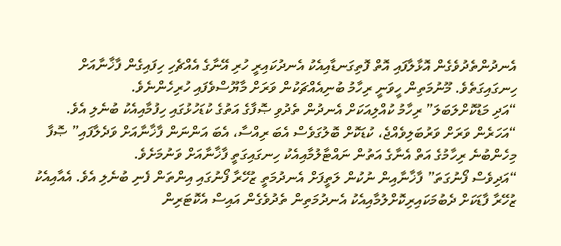އެނދުންތެދުވެގެން އޮޅާލާފައި އޮތް ފޮތިގަނޑާއިއެކު އެނދުކައިރީ ހުރި އޭނާގެ އެއްޗެހި ހިފައިގެން ފާޚާނާއަށް ހިނގައިގަތެވެ. މޫނުމަތިން ހީވަނީ ރިހާމު ބުނިއެއްޗަކުން ވަރަށް މާޔޫސްވެފައި ހުރިހެންނެވެ.
“އަދި މަޑުކޮށްލަބަލަ” ރިހާމު ކުއްލިއަކަށް އެނދުން ތެދުވި ޞޮފާގެ އަތުގެ ކުޑަހުޅުގައި ހިފުމާއިއެކު ބުނެލި އެވެ.
“އަހަރެން ވަރަށް ވަރުބަލިވެއްޖެ، ކުޑަކޮށް ބޮލުގަވެސް އެބަ ރިއްސާ، އެބަ އަންނަން ފާޚާނާއަށް ވަދެލާފައި” ޞޮފާ މިހެންބުނެ ރިހާމުގެ އަތް އެނާގެ އަތުން ނައްޓާލުމާއިއެކު ހިނގައިގަތީ ފާޚާނާއަށް ވަނުމަށެވެ.
“އަދިވެސް ފޯނުގަތަ” ފާޚާނާއިން ނުކުން ލަތީފަށް އެނދުމަތީ ޒުހޭރާ ފޯނުގައި އިންތަން ފެނި ބުނެލި އެވެ. އެއާއިއެކު ޒުހޭރާ ފާޑަކަށް ދެބުމަކައިރިކޮށްލުމާއިއެކު އެނދުމަތިން ތެދުވެގެން އައިސް އެކޮޓަރިން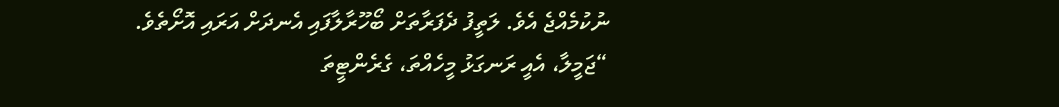ނުކުމެއްޖެ އެވެ. ލަތީފު ދެފަރާތަށް ބޯހޫރާލާފައި އެނދަށް އަރައި އޮށޯތެވެ.
“ޖަމީލާ، އެއީ ރަނގަޅު މީހެއްތަ، ގެރެންޓީތަ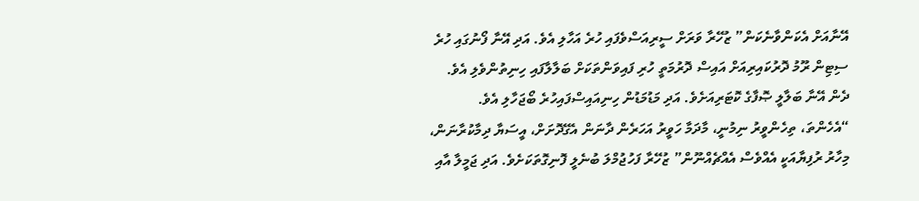އޭނާއަށް އެކަންވާނެކަން” ޒުހޭރާ ވަރަށް ސީރިއަސްވެފައި ހުރެ އަހާލި އެވެ. އަދި އޭނާ ފޯނުގައި ހުރެ ސިޓިން ރޫމު ދޮރުކައިރިއަށް އައިސް ދޮރުމަތީ ހުރި ފައިވަންތަކަށް ބަލާލާފައި ހިނިތުންވެލި އެވެ. ދެން އޭނާ ބަލާލީ ޞޮފާގެ ކޮޓަރިއަށެވެ. އަދި މަޑުމަޑުން ހިނިއައިސްފައިހުރެ ބޯޖަހާލި އެވެ.
“އެހެންތަ، ތިހެންވީރު ނިމުނީ، މާދަމާ ހަވީރު އަހަރެން ދާނަން އެގޭދޮށަށް، އީސަޔާ ދިމާކުރާނަން، މިހާރު ރުފިޔާއަކީ އެއްވެސް އެއްޗެއްނޫން” ޒުހޭރާ ފަހުޖުމްލަ ބުނެލީ ފޮނިގޮތަކަށެވެ. އަދި ޖަމީލާ އާއި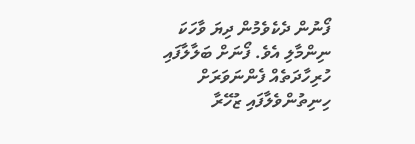ފޯނުން ދެކެވެމުން ދިޔަ ވާހަކަ ނިންމާލި އެވެ. ފޯނަށް ބަލާލާފައި ހުރިހާދަތެއް ފެންނަވަރަށް ހިނިތުންވެލާފައި ޒުހޭރާ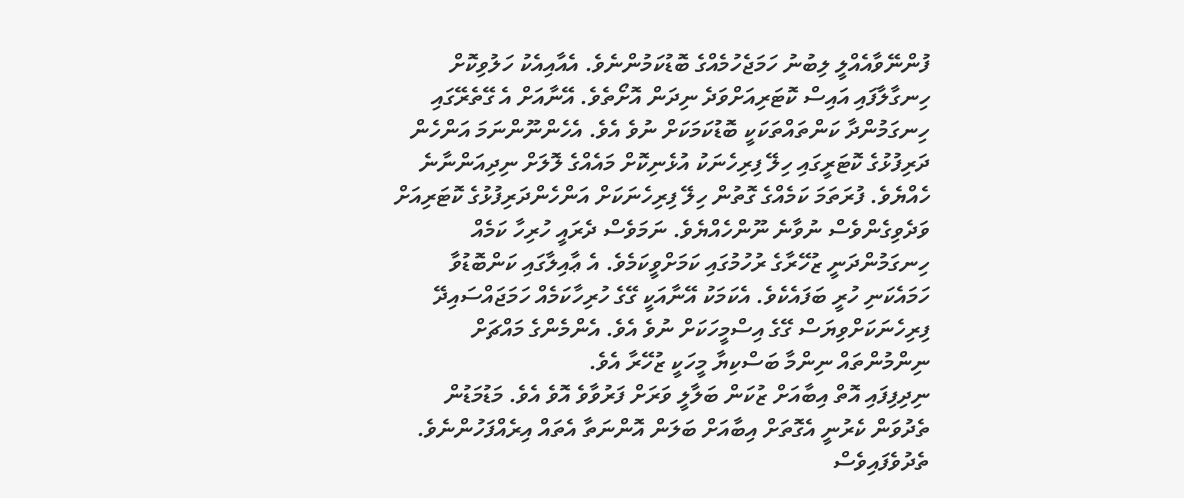ފުންނޭވާއެއްލީ ލިބުނު ހަމަޖެހުމެއްގެ ބޮޑުކަމުންނެވެ. އެއާއިއެކު ހަލުވިކޮށް ހިނގާލާފައި އައިސް ކޮޓަރިއަށްވަދެ ނިދަން އޮށޯތެވެ. އޭނާއަށް އެ ގޭތެރޭގައި ހިނގަމުންދާ ކަންތައްތަކަކީ ބޮޑުކަމަކަށް ނުވެ އެވެ. އެހެންނޫންނަމަ އަންހެން ދަރިފުޅުގެ ކޮޓަރީގައި ހިލޭ ފިރިހެނަކު އުޅެނިކޮށް މައެއްގެ ލޮލަށް ނިދިއަންނާނެ ހެއްޔެވެ. ފުރަތަމަ ކަމެއްގެ ގޮތުން ހިލޭ ފިރިހެނަކަށް އަންހެންދަރިފުޅުގެ ކޮޓަރިއަށް ވަދެވިގެންވެސް ނުވާނެ ނޫންހެއްޔެވެ. ނަމަވެސް ދެރައީ ހުރިހާ ކަމެއް ހިނގަމުންދަނީ ޒުހޭރާގެ ރުހުމުގައި ކަމަށްވީކަމެވެ. އެ ޢާއިލާގައި ކަންބޮޑުވާ ހަމައެކަނި ހުރީ ބަފައެކެވެ. އެކަމަކު އޭނާއަކީ ގޭގެ ހުރިހާކަމެއް ހަމަޖައްސައިދޭ ފިރިހެނަކަށްވިޔަސް ގޭގެ އިސްމީހަކަށް ނުވެ އެވެ. އެންމެންގެ މައްޗަށް ނިންމުންތައް ނިންމާ ބަސްކިޔާ މީހަކީ ޒުހޭރާ އެވެ.
ނިދިފިފައި އޮތް އިބާއަށް ޒުކަން ބަލާލީ ވަރަށް ފަރުވާވެ އޮވެ އެވެ. މަޑުމަޑުން ތެދުވަން ކެރުނީ އެގޮތަށް އިބާއަށް ބަލަން އޮންނަތާ އެތައް އިރެއްފަހުންނެވެ. ތެދުވެފައިވެސް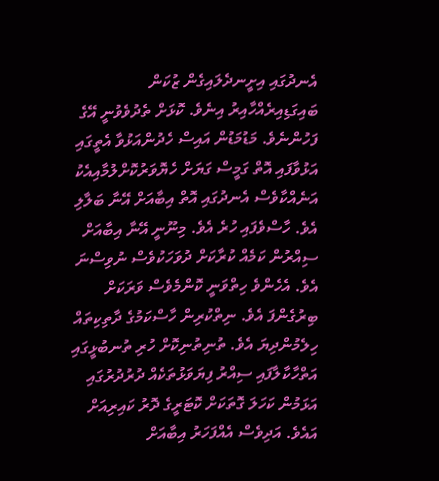އެނދުގައި އިށީނދެލައިގެން ޒުކަން ބައިގަޑިއިރެއްހާއިރު އިނެވެ. ކޮޅަށް ތެދުވެވުނީ އޭގެ ފަހުންނެވެ. މަޑުމަޑުން އައިސް ހެދުންއަޅުވާ އެތީގައި އަޅުވާފައި އޮތް ގަމީސް ގަޔަށް ހެޔޮވަރުކޮށްލުމާއިއެކު އަނެއްކާވެސް އެނދުގައި އޮތް އިބާއަށް އޭނާ ބަލާލި އެވެ. ހާސްވެފައި ހުރެ އެވެ. މިނޫނީ އޭނާ އިބާއަށް ސިއްރުން ކަމެއް ކުރާކަށް ދުވަހަކުވެސް ނުވިސްނަ އެވެ. އެހެންވެ ހިތްވަނީ ކޮންމެވެސް ވަރަކަށް ބިރުގެންފަ އެވެ. ނިތްކުރިން ހާސްކަމުގެ ދާތިކިތައް ހިލެމުންދިޔަ އެވެ. ތުނިތުނިކޮށް ހުރި ތުނބުޅީގައި އަތްހާކާލާފައި ސިއްރު ފިޔަވަޅުތަކެއް ދުރުދުރުގައި އަޅަމުން ކަހަލަ ގޮތަކަށް ކޮޓަރީގެ ދޮރު ކައިރިއަށް އައެވެ. އަދިވެސް އެއްފަހަރު އިބާއަށް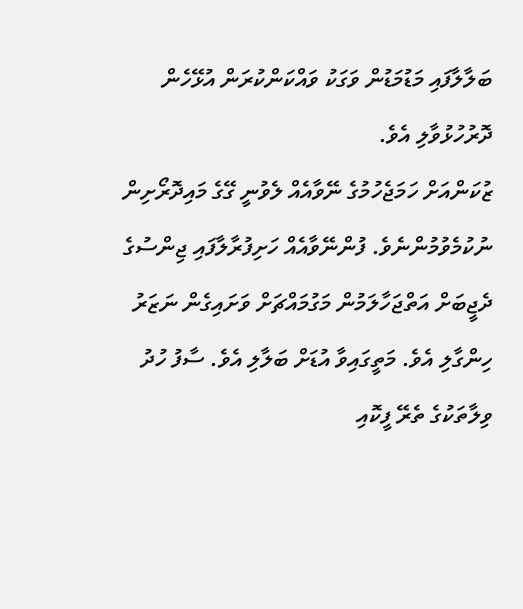ބަލާލާފައި މަޑުމަޑުން ވަގަކު ވައްކަންކުރަން އުޅޭހެން ދޮރުހުޅުވާލި އެވެ.
ޒުކަންއަށް ހަމަޖެހުމުގެ ނޭވާއެއް ލެވުނީ ގޭގެ މައިދޮރޯށިން ނުކުމެވުމުންނެވެ. ފުންނޭވާއެއް ހަށިފުރާލާފައި ޖިންސުގެ ދެޖީބަށް އަތްޖަހާލަމުން މަގުމައްޗަށް ވަށައިގެން ނަޒަރު ހިންގާލި އެވެ. މަތީގައިވާ އުޑަށް ބަލާލި އެވެ. ސާފު ހުދު ވިލާތަކުގެ ތެރޭ ފީކޮއި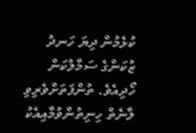ކުޅެމުން ދިޔަ ހަނދު ޒުކަންގެ ސަމާލުކަން ހޯދިއެވެ. ތުންފަތަށްވެރިވި ލާނެތް ހިނިތުންވުމާއިއެކު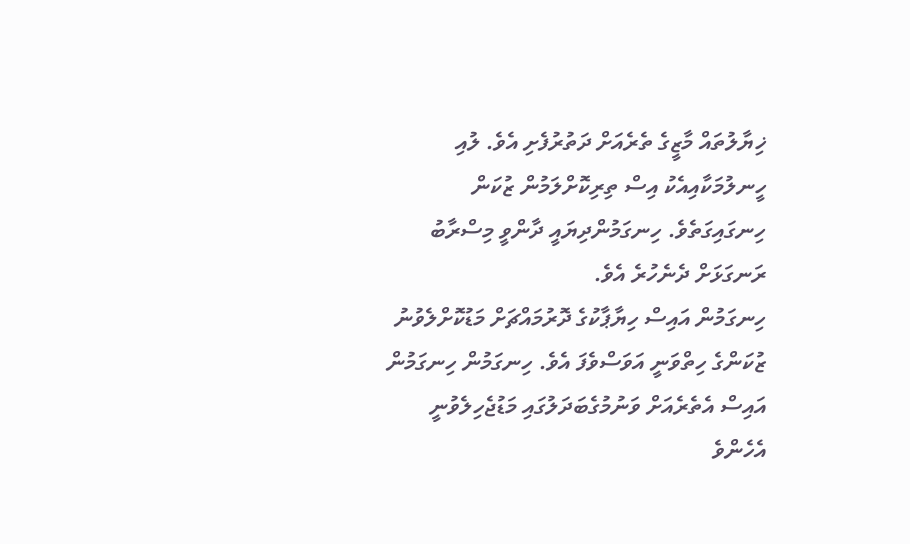ޚިޔާލުތައް މާޒީގެ ތެރެއަށް ދަތުރުފެށި އެވެ. ލުއި ހީނލުމަކާއިއެކު އިސް ތިރިކޮށްލަމުން ޒުކަން ހިނގައިގަތެވެ. ހިނގަމުންދިޔައީ ދާންވީ މިސްރާބު ރަނގަޅަށް ދެނެހުރެ އެވެ.
ހިނގަމުން އައިސް ހިޔާޕާކުގެ ދޮރުމައްޗަށް މަޑުކޮށްލެވުނު ޒުކަންގެ ހިތްވަނީ އަވަސްވެފަ އެވެ. ހިނގަމުން ހިނގަމުން އައިސް އެތެރެއަށް ވަނުމުގެބަދަލުގައި މަޑުޖެހިލެވުނީ އެހެންވެ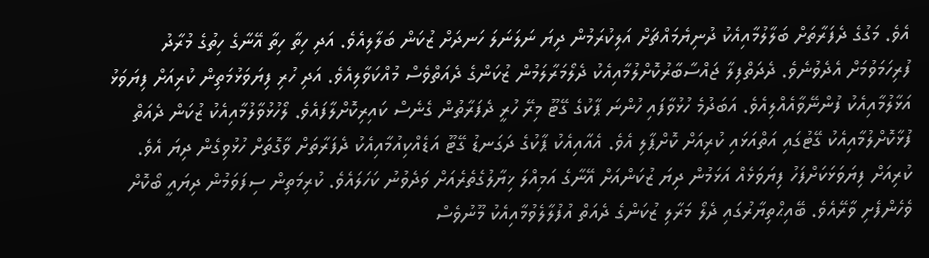އެވެ. މަގުގެ ދެފަރާތަށް ބަލާލުމާއިއެކު ދުނިޔެމައްޗަށް އަލިކުރަމުން ދިޔަ ނަލަނަލަ ހަނދަށް ޒުކަން ބަލާލިއެވެ. އަދި ހިތާ ހިތާ އޭނާގެ ހިތުގެ މުރާދު ފުރިހަމަވުމަށް އެދެވުނެވެ. ދެދަތްފިލާ ޖައްސާބާރުކޮށްލުމާއިއެކު ދެލޯމަރާލަމުން ޒުކަންގެ ދެއަތްވެސް މުއްކަވާލިއެވެ. އަދި ހުރި ފިޔަވަޅުމަތިން ކުރިއަށް ފިޔަވަޅު އަޅާލުމާއިއެކު ފުންނޭވާއެއްލިއެވެ. އަބަދުމެ ހުޅުވާފައި ހުންނަ ޕާކުގެ ގޭޓޫ މިރޭ ހުރީ ދެފަރާތުން ގެނެސް ކައިރިކޮށްލާފައެވެ. ލޯހުޅުވާލުމާއިއެކު ޒުކަން ދެއަތް ފުޅާކޮށްލުމާއިއެކު ގޭޓުގައި އަތްއަޅައި ކުރިއަށް ކޮށްޕާލި އެވެ. އެއާއިއެކު ޕާކުގެ ދަގަނޑު ގޭޓޫ އަޑެއްކިއުމާއިއެކު ދެފަރާތަށް ވާގޮތަށް ހުޅުވިގެން ދިޔަ އެވެ. ކުރިއަށް ފިޔަވަޅަކަށްފަހު ފިޔަވަޅެއް އަޅަމުން ދިޔަ ޒުކަންއަށް އޭނާގެ އަމިއްލަ ޚިޔާލުގެތެރެއަށް ވަދެވުނު ކަހަލައެވެ. ކުރިމަތިން ސިފަވަމުން ދިޔައީ ބޯކޮށް ވެހެންފެށި ވާރޭއެވެ. ބޭއިޙްތިޔާރުގައި ދެލޯ މަރާލި ޒުކަންގެ ދެއަތް އުފުލާލެވުމާއިއެކު މޫނުވެސް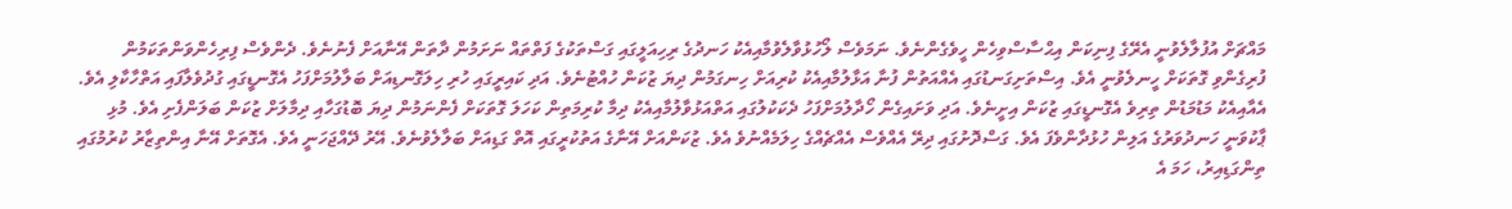މައްޗަށް އުފުލާލެވުނީ އެރޭގެ ފިނިކަން އިޙްސާސްވިހެން ހީވެގެންނެވެ. ނަމަވެސް ލޯހުޅުވާލެވުމާއިއެކު ހަނދުގެ ރިހިއަލީގައި ގަސްތަކުގެ ފަތްތައް ނަށަމުން ދާތަން އޭނާއަށް ފެނުނެވެ. ދެންވެސް ފިރިހެންވަންތަކަމުން ފުރިގެންވި ގޮތަކަށް ހީނލެވުނީ އެވެ. އިސްތަށިގަނޑުގައި އެއްއަތުން ފުނާ އަޅާލުމާއިއެކު ކުރިއަށް ހިނގަމުން ދިޔަ ޒުކަން ހުއްޓުނެވެ. އަދި ކައިރީގައި ހުރި ހިލަގޮނޑިއަށް ބަލާލުމަށްފަހު އެގޮނޑީގައި ގުދުވެލާފައި އަތްހާކާލި އެވެ. އެއާއިއެކު މަޑުމަޑުން ތިރިވެ އެގޮނޑީގައި ޒުކަން އިށީނެވެ. އަދި ވަށައިގެން ހޯދާލުމަށްފަހު ދެކަކުލުގައި އަތްއަޅުވާލުމާއިއެކު ދިމާ ކުރިމަތިން ކަހަލަ ގޮތަކަށް ފެންނަމުން ދިޔަ ބޮޑުގަހާއި ދިމާލަށް ޒުކަން ބަލަންފެށި އެވެ. މުޅި ޕާކުވަނީ ހަނދުވަރުގެ އަލިން ހުޅުދާންވެފަ އެވެ. ގަސްދޮށުގައި ދިރޭ އެއްވެސް އެއްޗެއްގެ ހިލަމެއްނުވެ އެވެ. ޒުކަންއަށް އޭނާގެ އަތުކުރީގައި އޮތް ގަޑިއަށް ބަލާލެވުނެވެ. އޭރު ދޭއްޖަހަނީ އެވެ. އެގޮތަށް އޭނާ އިންތިޒާރު ކުރުމުގައި ތިންގަޑިއިރު، ހަމަ އެ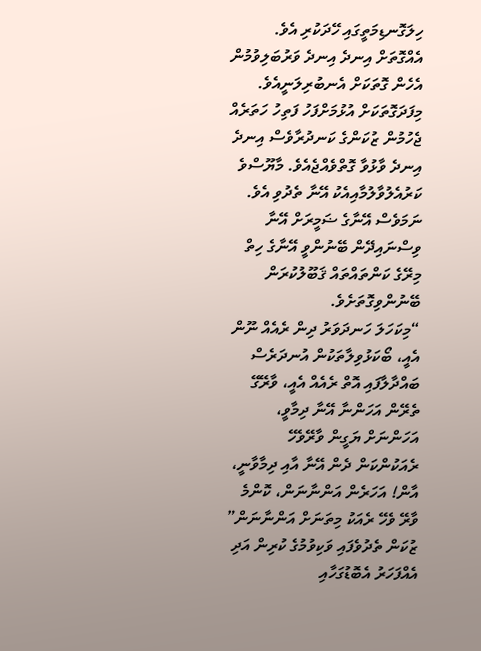ހިލަގޮނޑިމަތީގައި ހޭދަކުރި އެވެ. އެއްގޮތަށް އިނދެ އިނދެ ވަރުބަލިވުމުން އެހެން ގޮތަކަށް އެނބުރިލަނީއެވެ. މިފަދަގޮތަކަށް އުޅުމަށްފަހު ފަތިހު ހަތަރެއް ޖެހުމުން ޒުކަންގެ ކަނދުރާވެސް އިނދެ އިނދެ ވާޅުވާ ގޮތްވެއްޖެއެވެ. މާޔޫސްވެ ކަރުއެލުވާލުމާއިއެކު އޭނާ ތެދުވި އެވެ. ނަމަވެސް އޭނާގެ ޟަމީރަށް އޭނާ ވިސްނައިދޭން ބޭނުންވީ އޭނާގެ ހިތް މިރޭގެ ކަންތައްތައް ޤަބޫލުކުރަން ބޭނުންވިގޮތަށެވެ.
“މިކަހަލަ ހަނދަވަރު ދިން ރެއެއް ނޫން އެއީ، ބޯކަޅުވިލާތަކުން އުނދަރެސް ބައްދާލާފައި އޮތް ރެއެއް އެއީ، ވާރޭގޭ ތެރޭން އަހަންނާ އޭނާ ދިމާވީ، އަހަންނަށް ޔަގީން ވާރޭވެހޭ ރެއަކުންކަން ދެން އޭނާ އާއި ދިމާވާނީ، އާން! އަހަރެން އަންނާނަން، ކޮންމެ ވާރޭ ވެހޭ ރެއަކު މިތަނަށް އަންނާނަން” ޒުކަން ތެދުވެފައި ވަކިވުމުގެ ކުރިން އަދި އެއްފަހަރު އެބޮޑުގަހާއި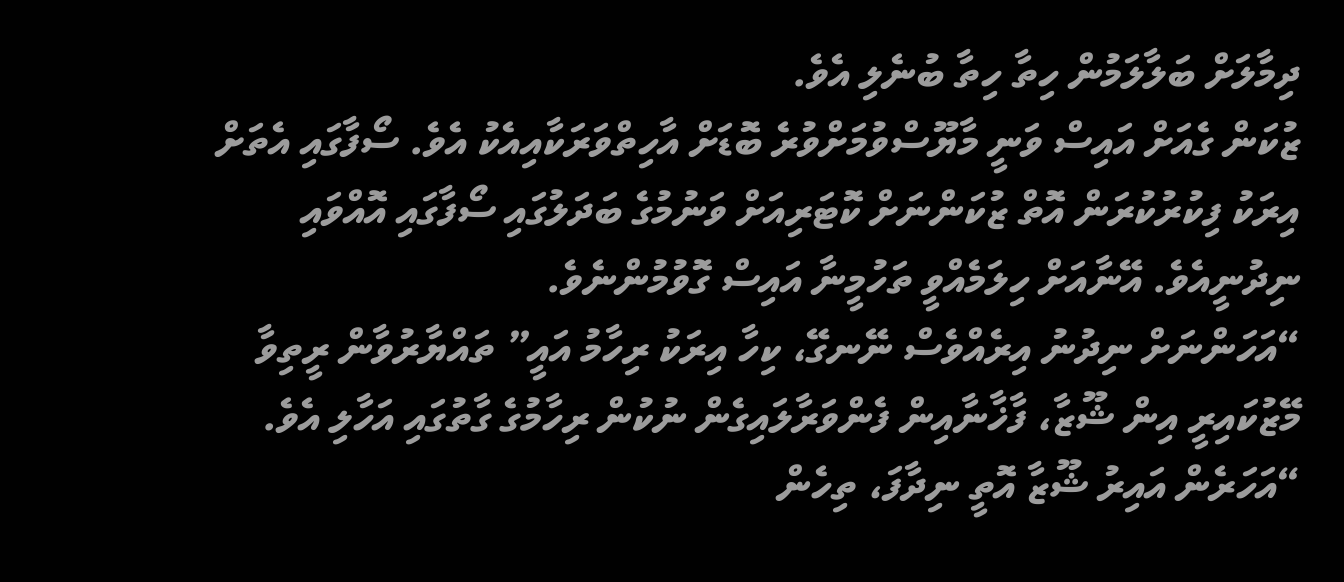ދިމާލަށް ބަލާލަމުން ހިތާ ހިތާ ބުނެލި އެވެ.
ޒުކަން ގެއަށް އައިސް ވަނީ މާޔޫސްވުމަށްވުރެ ބޮޑަށް އާހިތްވަރަކާއިއެކު އެވެ. ސޯފާގައި އެތަށް އިރަކު ފިކުރުކުރަން އޮތް ޒުކަންނަށް ކޮޓަރިއަށް ވަނުމުގެ ބަދަލުގައި ސޯފާގައި އޮއްވައި ނިދުނީއެވެ. އޭނާއަށް ހިލަމެއްވީ ތަހުމީނާ އައިސް ގޮވުމުންނެވެ.
“އަހަންނަށް ނިދުނު އިރެއްވެސް ނޭނގޭ، ކިހާ އިރަކު ރިހާމު އައީ” ތައްޔާރުވާން ރީތިވާ މޭޒުކައިރީ އިން ޝޫޒާ، ފާޚާނާއިން ފެންވަރާލައިގެން ނުކުން ރިހާމުގެ ގާތުގައި އަހާލި އެވެ.
“އަހަރެން އައިރު ޝޫޒާ އޮތީ ނިދާފަ، ތިހެން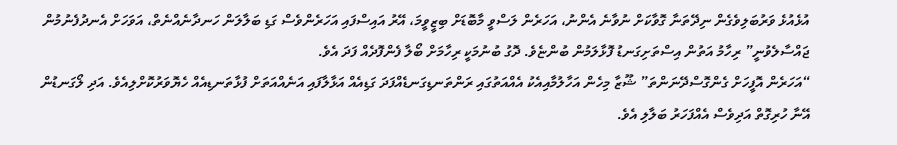އުޅެއުޅެ ވަރުބަލިވެގެން ނިދޭތަނާ ގޮވާކަށް ނުވާނެ އެންނު، އަހަރެން ލަސްވީ މާބޮޑަށް ބިޒީވީމަ، އޭރު އައިސްފައި އަހަރެންވެސް ގަޑި ބަލާލަން ހަނދާނެއްނެތް، އަވަހަށް އެނދުފެނުމުން ޖައްސާލެވުނީ” ރިހާމު އަތުން އިސްތަށިގަނޑު ފޮޅާލަމުން ބުންޏެވެ. ދޮގު ބުނުމަކީ ރިހާމަށް ބޯލާ ފެންފޮދެއް ފަދަ އެވެ.
“އަހަރެން އޮފީހަށް ގެންގޮސްދޭނަންތަ” ޝޫޒާ މިހެން އަހާލުމާއިއެކު އެއްއަތުގައި ރަންތަނޑިގަނޑެއްފަދަ ގަޑިއެއް އަޅާލާފައި އަނެއްއަތަށް ފުޅާތަނޑިއެއް ހެޔޮވަރުކޮށްލިއެވެ. އަދި ލޯގަނޑުން އޭނާ ހުރިގޮތް އަދިވެސް އެއްފަހަރު ބަލާލި އެވެ.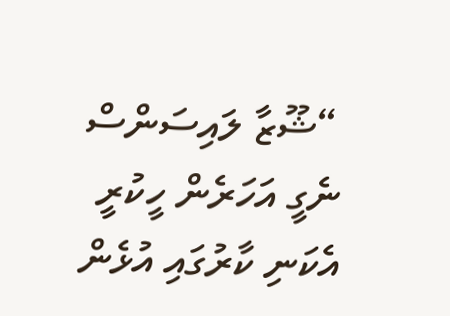“ޝޫޒާ ލައިސަންސް ނެގީ އަހަރެން ހީކުރީ އެކަނި ކާރުގައި އުޅެން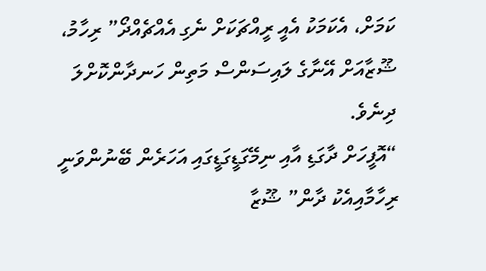ކަމަށް، އެކަމަކު އެއީ ރީއްޗަކަށް ނެގި އެއްޗެއްދޯ” ރިހާމު، ޝޫޒާއަށް އޭނާގެ ލައިސަންސް މަތިން ހަނދާންކޮށްލަ ދިނެވެ.
“އޮފީހަށް ދާގަޑި އާއި ނިމޭގަޑީގަޑީގައި އަހަރެން ބޭނުންވަނީ ރިހާމާއިއެކު ދާން” ޝޫޒާ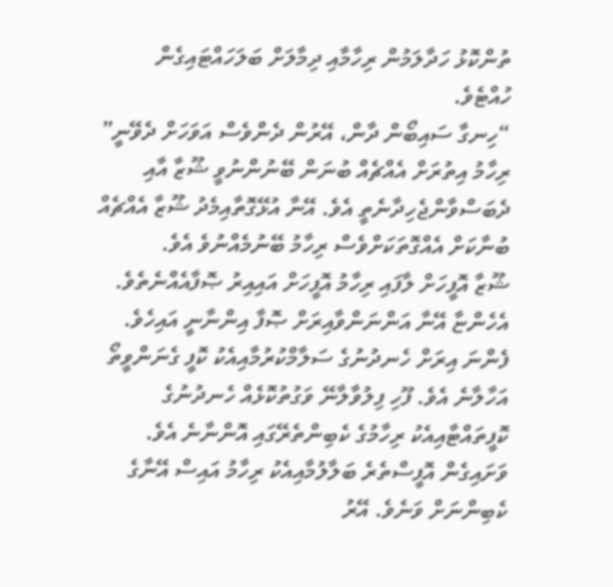ތުންކޮޅު ހަދާލަމުން ރިހާމާއި ދިމާލަށް ބަލަހައްޓައިގެން ހުއްޓެވެ.
“ހިނގާ ސައިބޯން ދާން، އޭރުން ދެންވެސް އަވަހަށް ދެވޭނީ” ރިހާމު އިތުރަށް އެއްޗެއް ބުނަން ބޭނުންނުވީ ޝޫޒާ އާއި ދެބަސްވާންޖެހިދާނެތީ އެވެ. އޭނާ އުޅޭގޮތާއިމެދު ޝޫޒާ އެއްޗެއް ބުނާކަށް އެއްގޮތަކަށްވެސް ރިހާމު ބޭނުމެއްނުވެ އެވެ.
ޝޫޒާ އޮފީހަށް ލާފައި ރިހާމު އޮފީހަށް އައިއިރު ޞޮފާއެއްނެތެވެ. އެހެންޏާ އޭނާ އަންނަންވާއިރަށް ޞޮފާ އިންނާނީ އައިހެވެ. ފެންނަ އިރަށް ހެނދުނުގެ ސަލާމްކުރުމާއިއެކު ކޮފީ ގެނަންވީތޯ އަހާލާނެ އެވެ. ފޫހި ފިލުވާލާނޭ ވަގުތުކޮޅެއް ހެނދުނުގެ ކޮފީތައްޓާއިއެކު ރިހާމުގެ ކެބިންތެރޭގައި އޮންނާނެ އެވެ. ވަށައިގެން އޮފީސްތެރެ ބަލާލުމާއިއެކު ރިހާމު އައިސް އޭނާގެ ކެބިންނަށް ވަނެވެ. އޭރު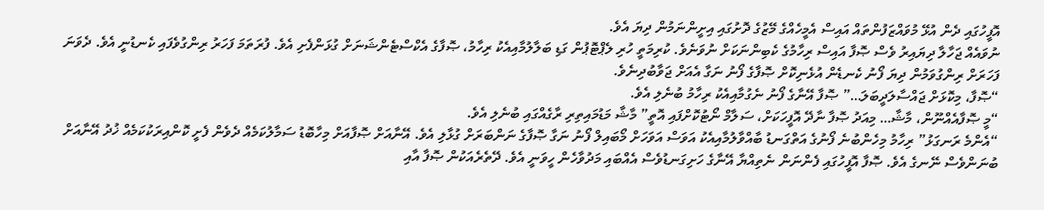އޮފީހުގައި ދެން އުޅޭ މުވައްޒަފުންތައް އައިސް އެމީހެއްގެ މޭޒުގެ ދޮށުގައި އިށީންނަމުން ދިޔަ އެވެ.
ނުވައެއް ޖަހާލާ ދިޔައިރު ވެސް ޞޮފާ އައިސް ރިހާމުގެ ކެބިންނަކަށް ނުވަނެވެ. ކުރިމަތީ ހުރި ލެޕްޓޮޕުން ގަޑި ބަލާލުމާއިއެކު ރިހާމު، ޞޮފާގެ އެކްސްޓެންޝަނަށް ގުޅަންފެށި އެވެ. ފުރަތަމަ ފަހަރު ރިންގުވެފައި ކެނޑުނީ އެވެ. ދެވަނަ ފަހަރަށް ރިންގުވަމުން ދިޔަ ފޯނު ކެނޑެން އުޅެނިކޮށް ޞޮފާގެ ފޯނު ނަގާ އެއަށް ޖަވާބުދިނެވެ.
“ޞޮފާ، މިކޮޅަށް ޖައްސާލަދީބަލަ…” ޞޮފާ އޭނާގެ ފޯނު ނެގުމާއިއެކު ރިހާމު ބުނެލި އެވެ.
“މީ ޞޮފާއެއްނޫން، މާޝާ… މިއަދު ޞޮފާ ނާދޭ އޮފީހަކަށް، ސަލާމް ނޯޓުކޮށްފައި އޮތީ” މާޝާ މަޑުމައިތިރި ރާގެއްގައި ބުނެލި އެވެ.
“އެންމެ ރަނގަޅު” ރިހާމު މިހެންބުނެ ފޯނުގެ އަތްގަނޑު ބާއްވާލުމާއިއެކު އަވަސް އަވަހަށް މޯބައިލް ފޯނު ނަގާ ޞޮފާގެ ނަންބަރަށް ގުޅާލި އެވެ. އޭނާއަށް ޞޮފާއަށް މިހާބޮޑު ސަމާލުކަމެއް ދެވެން ފެށީ ކޮންއިރަކުކަމެއް ޚުދު އޭނާއަށް ބުނަންވެސް ނޭނގެ އެވެ. ޞޮފާ އޮފީހުގައި ފެންނަން ނެތިއްޔާ އޭނާގެ ހަށިގަނޑުވެސް އެއްބައި މަދުވާހެން ހީވަނީ އެވެ. ދޭތެރެއަކުން ޞޮފާ އާއި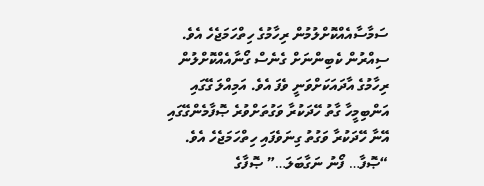ސަމާސާއެއްކޮށްލުމުން ރިހާމުގެ ހިތްހަމަޖެހެ އެވެ. ސިއްރުން ކެބިންނަށް ގެނެސް ގޯނާއެއްކޮށްލުން ރިހާމުގެ އާދައަކަށްވަނީ ވެފަ އެވެ. އަމިއްލަ ގޭގައި އަންބިމީހާ ގާތު ހޭދަކުރާ ވަގުތަށްވުރެ ޞޮފާމެންގޭގައި އޭނާ ހޭދަކުރާ ވަގުތު ގިނަވެފައި ހިތްހަމަޖެހެ އެވެ.
“ޞޮފާ… ފޯނު ނަގާބަލަ…” ޞޮފާގެ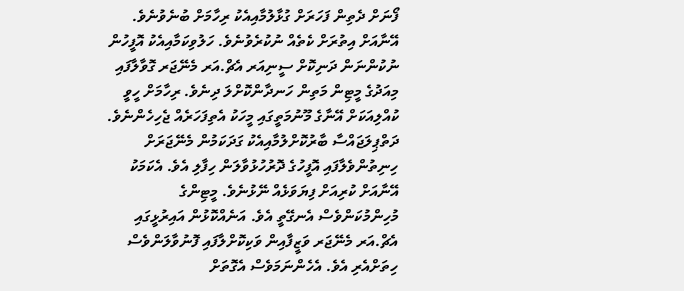ފޯނަށް ދެތިން ފަހަރަށް ގުޅާލުމާއިއެކު ރިހާމަށް ބުނެވުނެވެ. އޭނާއަށް އިތުރަށް ކެތެއް ނުކުރެވުނެވެ. ހަލުވިކަމާއިއެކު އޮފީހުން ނުކުންނަން ދަނިކޮށް ސީނިއަރ އެޗް.އަރ މެނޭޖަރ ގޮވާލާފައި މިއަދުގެ މީޓިން މަތިން ހަނދާންކޮށްލަ ދިނެވެ. ރިހާމަށް ހީވީ ކުއްލިއަކަށް އޭނާގެ މޫނުމަތީގައި މީހަކު އެތިފަހަރެއް ޖެހިހެންނެވެ. ދަތްޕިލަޖައްސާ ބާރުކޮށްލުމާއިއެކު ގަދަކަމުން މެނޭޖަރަށް ހިނިތުންވެލާފައި އޮފީހުގެ ދޮރުހުޅުވާލަން ހިފާލި އެވެ. އެކަމަކު އޭނާއަށް ކުރިއަށް ފިޔަވަޅެއް ނޭޅުނެވެ. މީޓިންގެ މުހިންމުކަންވެސް އެނގޭތީ އެވެ. އަނެއްކޮޅުން އައިރުޅީގައި އެޗް.އަރ މެނޭޖަރ ވަޒީފާއިން ވަކިކޮށްލާފައި ފޮނުވާލަންވެސް ހިތަށްއެރި އެވެ. އެހެންނަމަވެސް އެގޮތަށް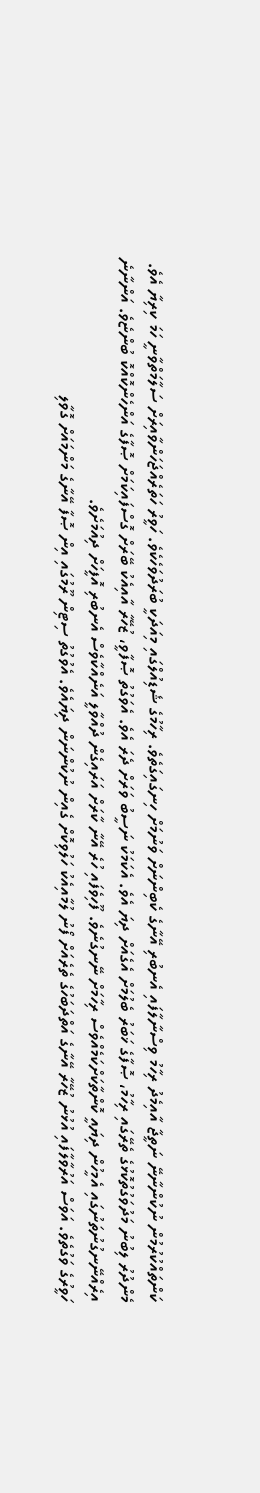ކަންތައްކުރުމުން ނުކުންނާނޭ ނަތީޖާ އާއިމެދު ރިހާމު ވިސްނާލާފައި އެނބުރި އޭނާގެ ކެބިންނަށް ވަނުމަށް ހިނގައިގަތެވެ. ރިހާމުގެ ޝެޑިއުލްގައި މިއަދަކީ ބުރަދުވަހެކެވެ. ހަވީރު ހަތަރެއްޖަހަންވާއިރަށް ސަލާމަތްވާނީ ހަމަ ކިރިޔާ އެވެ.
މެންދުރު ލިބުނު މަދުވަގުތުކޮޅުގެ ތެރޭގައި ރިހާމު، ޞޮފާގެ ޚަބަރު ބެލުމަށް އެގެއަށް ދިޔަ އެވެ. އެކަމަކު ނަސީބު ވަރަށް ދެރަ އެވެ. އެވަގުތު ޞޮފާވީ، ޒުހޭރާ އާއިއެކު ބޭރަށް ގޮސްފައިކަމަށް ޞޮފާގެ އަންހެންކޮއްކޮ ބުންޏެވެ. އަންނާނެ އިރެއްނޭނގުނުތަނުގައި އެމީހުން ދިޔައީ ކޮންތާކަށްކަމެއްވެސް ރިހާމަށް ނޭނގުނެވެ. ފޫހިވެފައި ހުރެ އޭނާ ކާރަށް އަރައިގެން ދުއްވާލީ އަނެއްކާވެސް އެނބުރި އޮފީހަށް ދިއުމަށެވެ.
ހަވީރުގެ ވަގުތެވެ. އަވަސް އަރުވާލާފައި އުޅުނު ޒުހޭރާ އޭނާގެ އަތްދަބަހުގެ ތެރެއަށް ފޯނު ލުމާއިއެކު ހަލުވިކޮށް ގެއިން ނުކުންނަން ދިޔައެވެ. އެވުގުތު ސިޓިން ރޫމުގައި އިން ޞޮފާ އޭނާގެ މަންމައަށް ގޮވާލި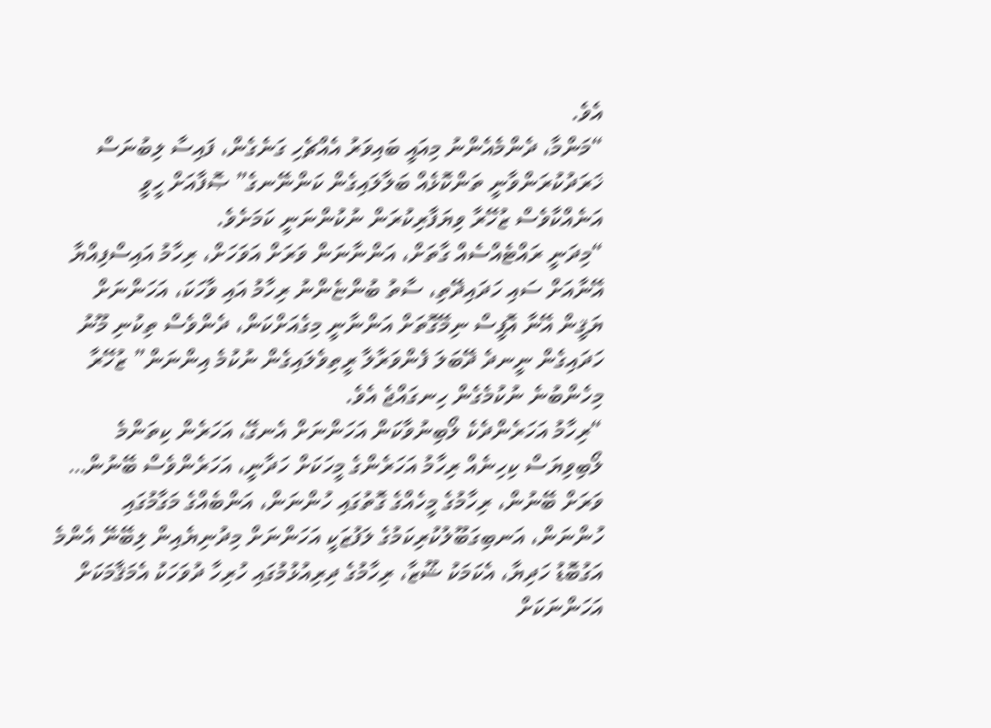އެވެ.
“މަންމާ، ދެންމެއެންނު މިއައީ ބައިވަރު އެއްޗެހި ގަނެގެން، ފައިސާ ލިބުނަސް ޚަރަދުކުރަންވާނީ ތަންކޮޅެއް ބަލާލައިގެން ކަންނޭނގެ” ޞޮފާއަށް ހީވީ އަނެއްކާވެސް ޒުހޭރާ ވިޔަފާރިކުރަން ނުކުންނަނީ ކަމަށެވެ.
“މިދަނީ ރައްޓެއްސެއް ގާތަށް، އަންނާނަން ވަރަށް އަވަހަށް، ރިހާމު އައިސްފިއްޔާ އޭނާއަށް ސައި ހަދައިދޭތި، ސާތު ބުންޏެންނު ރިހާމު އައި ވާހަކަ، އަހަންނަށް ޔަޤީން އޭނާ އޮފީސް ނިމޭގޮތަށް އަންނާނީ މިގެއަށްކަން، ދެންވެސް ތިކުނި މޫނު ހަދައިގެން ނީނދެ ދޭބަލަ ފެންވަރާލާ ރީތިވެލައިގެން ނުކުމެ އިންނަން” ޒުހޭރާ މިހެންބުނެ ނުކުމެގެން ހިނގައްޖެ އެވެ.
“ރިހާމު އަހަރެންދެކެ ލޯބިނުވާކަން އަހަންނަށް އެނގޭ، އަހަރެން ކިތަންމެ ލޯބިވިޔަސް ކިހިނެއް ރިހާމު އަހަރެންގެ މީހަކަށް ހަދާނީ، އަހަރެންވެސް ބޭނުން… ވަރަށް ބޭނުން، ރިހާމުގެ މީހެއްގެ ގޮތުގައި ހުންނަން، އަންބެއްގެ މަގާމުގައި ހުންނަން، އަނބިގަބޫލުކުރިކަމުގެ ލަފުޒަކީ އަހަންނަށް މިދުނިޔެއިން ލިބޭނޭ އެންމެ އަގުބޮޑު ހަދިޔާ، އެކަމަކު ޝޫޒާ، ރިހާމުގެ ދިރިއުޅުމުގައި ހުރިހާ ދުވަހަކު އެމަޤާމަކަށް އަހަންނަކަށް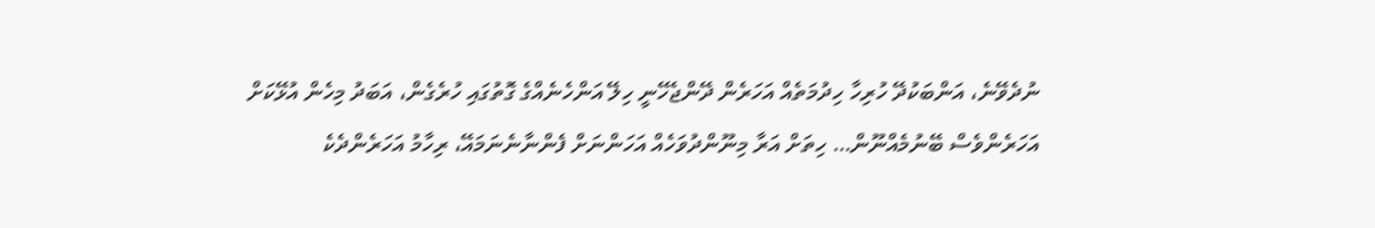ނުދެވޭނެ، އަންބަކުދޭ ހުރިހާ ހިދުމަތެއް އަހަރެން ދޭންޖެހޭނީ ހިލޭ އަންހެނެއްގެ ގޮތުގައި ހުރެގެން، އަބަދު މިހެން އުޅޭކަށް އަހަރެންވެސް ބޭނުމެއްނޫން… ހިތަށް އަރާ މިނޫންދުވަހެއް އަހަންނަށް ފެންނާނެނަމައޭ، ރިހާމު އަހަރެންދެކެ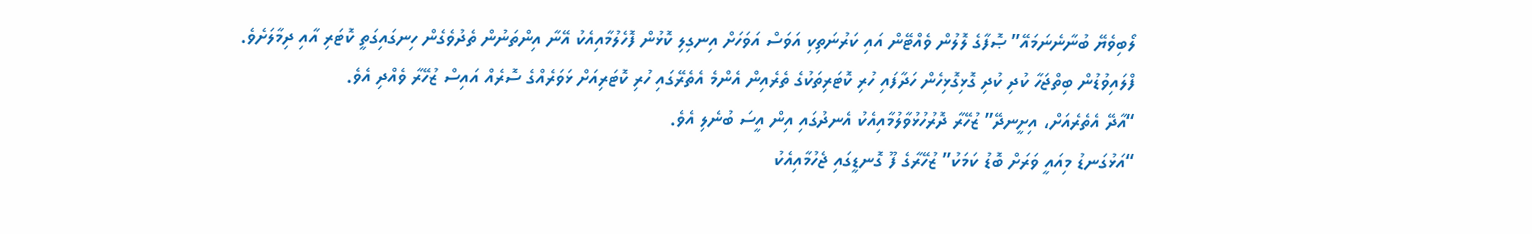ލޯބިވެޔޭ ބުނާނެނަމައޭ” ޞޮފާގެ ލޮލުން ވެއްޓޭން އައި ކަރުނަތިކި އަވަސް އަވަހަށް އިނގިލި ކޮޅުން ފޮހެލުމާއިއެކު އޭނާ އިންތަނުން ތެދުވެގެން ހިނގައިގަތީ ކޮޓަރި އާއި ދިމާލަށެވެ.
ފްލައިވުޑުން ބިތްޖަހާ ކުދި ކުދި ގޮޅިގޮޅިހެން ހަދާފައި ހުރި ކޮޓަރިތަކުގެ ތެރެއިން އެންމެ އެތެރޭގައި ހުރި ކޮޓަރިއަށް ޅަވަރެއްގެ ސޮރެއް އައިސް ޒުހޭރާ ވެއްދި އެވެ.
“އާދޭ އެތެރެއަށް، އިށީނދޭ” ޒުހޭރާ ދޮރުހުޅުވާލުމާއިއެކު އެނދުގައި އިން އީސަ ބުނެލި އެވެ.
“އަޅުގަނޑު މިއައީ ވަރަށް ބޮޑު ކަމަކު” ޒުހޭރާގެ ފޫ ގޮނޑީގައި ޖެހުމާއިއެކު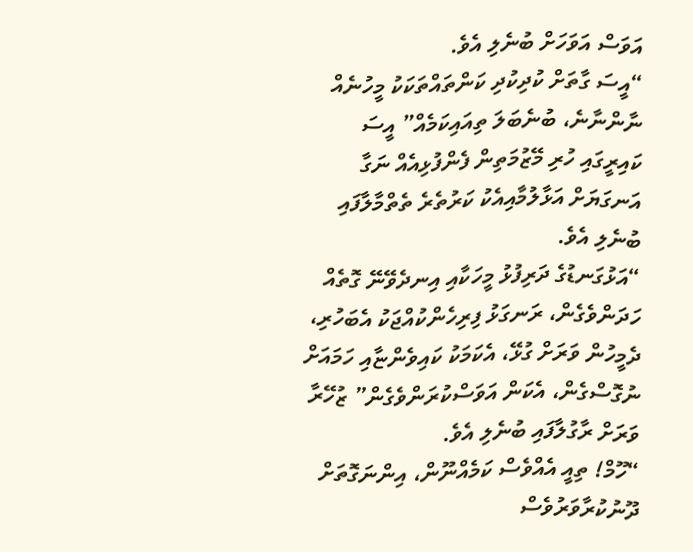އަވަސް އަވަހަށް ބުނެލި އެވެ.
“އީސަ ގާތަށް ކުދިކުދި ކަންތައްތަކަކު މީހުނެއް ނާންނާނެ، ބުނެބަލަ ތިއައިކަމެއް” އީސަ ކައިރީގައި ހުރި މޭޒުމަތިން ފެންފުޅިއެއް ނަގާ އަނގަޔަށް އަޅާލުމާއިއެކު ކަރުތެރެ ތެތްމާލާފައި ބުނެލި އެވެ.
“އަޅުގަނޑުގެ ދަރިފުޅު މީހަކާއި އިނދެވޭނޭ ގޮތެއް ހަދަންވެގެން، ރަނގަޅު ފިރިހެންކުއްޖަކު އެބަހުރި، ދެމީހުން ވަރަށް ގުޅޭ، އެކަމަކު ކައިވެންޏާއި ހަމައަށް ނުގޮސްގެން، އެކަން އަވަސްކުރަންވެގެން” ޒުހޭރާ ވަރަށް ރާގުލާފައި ބުނެލި އެވެ.
“ހޫމް! ތިއީ އެއްވެސް ކަމެއްނޫން، އިންނަގޮތަށް ދޫނުކުރާވަރުވެސް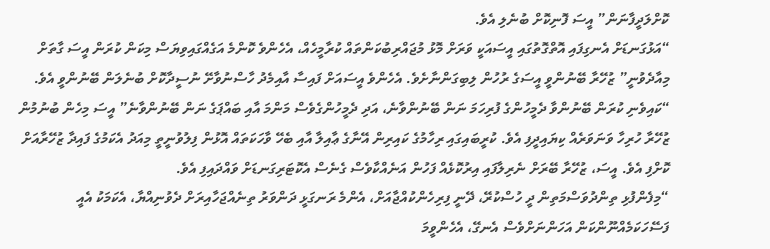ކޮށްލަދީފާނަން” އީސަ ފޮނިކޮށް ބުނެލި އެވެ.
“އަޅުގަނޑަށް އެނގިފައި އޮތްގޮތުގައި އީސައަކީ ވަރަށް މޮޅު މުޖައްރިބުކަންތައް ކުރާމީހެއް، އެހެންވެ ކޮންމެ އަގެއްގައިވިޔަސް މިކަން ކުރަން އީސަ ގާތަށް މިއާދެވުނީ” ޒުހޭރާ ބޭނުންވީ އީސަގެ ރުހުން ލިބިގަންނާށެވެ. އެހެންވެ އީސައަށް ފައިސާ އާއިމެދު ހާސްނުވާށޭ ނުސީދާކޮށް ބުނެލަން ބޭނުންވީ އެވެ.
“ކައިވެނި ކުރަން ބޭނުންވާ ދެމީހުންގެ ފުރިހަމަ ނަން ބޭނުންވާނެ، އަދި ދެމީހުންގެވެސް މަންމަ އާއި ބައްޕަގެ ނަން ބޭނުންވާނެ” އީސަ މިހެން ބުނުމުން ޒުހޭރާ ހުރިހާ ވަނަވަރެއް ކިޔައިދީފި އެވެ. ކުރީބައިގައި ރިހާމުގެ ކައިރިން އޭނާގެ ޢާއިލާ އާއި ބެހޭ ވާހަކަތައް އޮޅުން ފިލުވުނީތީ މިއަދު އެކަމުގެ ފައިދާ ޒުހޭރާއަށް ކޮށްފި އެވެ. އީސަ، ޒުހޭރާ ބޭރަށް ނެރިލާފައި އިރުކޮޅެއް ފަހުން އަނެއްކާވެސް ގެނެސް އެކޮޓަރިގަނޑަށް ވައްދައިފި އެވެ.
“މިފެންފުޅި ތިންދުވަސްމަތިން ދީ ހުސްކުރޭ، ދޭނީ ފިރިހެންކުއްޖާއަށް، އެންމެ ރަނގަޅީ ދަންވަރު ތިނެއްޖަހާއިރަށް ދެވުނިއްޔާ، އެކަމަކު އެއީ ފަސޭހަކަމެއްނޫންކަން އަހަންނަށްވެސް އެނގޭ، އެހެންވީމަ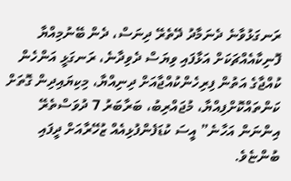ރަނގަޅުވާނެ ދެނަމާދު ދޭތެރޭ ދިނަސް، ދެން ބޭނުމިއްޔާ ފޮނިކާއެއްޗަކަށް އަޅާފައި ވިޔަސް ދެވިދާނެ، ރަނގަޅީ އަންހެން ކުއްޖާގެ އަތުން ފިރިހެންކުއްޖާއަށް ދިނިއްޔާ، މިކިޔައިދިން ގޮތަށް ކަންތައްކޮށްފިއްޔާ، މުޖައްރިބު، ބަރާބަރު 7 ދުވަސްތެރޭ އިންނަން އަހާނެ” އީސަ ކުޑަފެންފުޅިއެއް ޒުހޭރާއަށް ދީފައި ބުންޏެވެ.